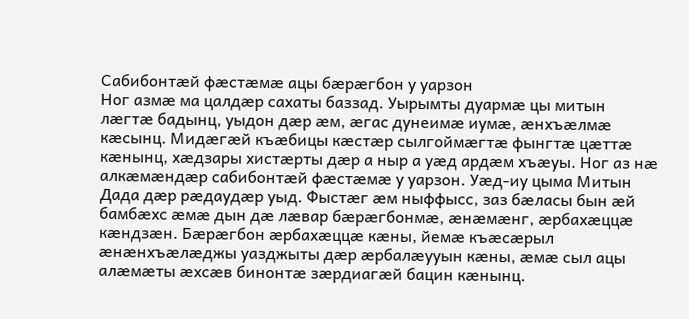Сабибонтæй фæстæмæ ацы бæрæгбон у уарзон
Ног азмæ ма цалдæр сахаты баззад. Уырымты дуармæ цы митын лæгтæ бадынц, уыдон дæр æм, æгас дунеимæ иумæ, æнхъæлмæ кæсынц. Мидæгæй къæбицы кæстæр сылгоймæгтæ фынгтæ цæттæ кæнынц, хæдзары хистæрты дæр а ныр а уæд ардæм хъæуы. Ног аз нæ алкæмæндæр сабибонтæй фæстæмæ у уарзон. Уæд-иу цыма Митын Дада дæр рæдаудæр уыд. Фыстæг æм ныффысс, заз бæласы бын æй бамбæхс æмæ дын дæ лæвар бæрæгбонмæ, æнæмæнг, æрбахæццæ кæндзæн. Бæрæгбон æрбахæццæ кæны, йемæ къæсæрыл æнæнхъæлæджы уазджыты дæр æрбалæууын кæны, æмæ сыл ацы алæмæты æхсæв бинонтæ зæрдиагæй бацин кæнынц.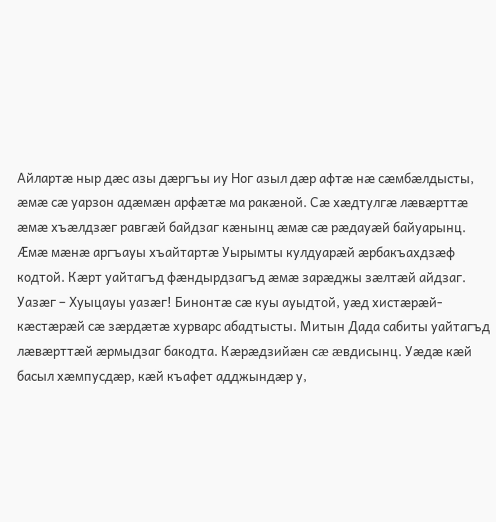Айлартæ ныр дæс азы дæргъы иу Ног азыл дæр афтæ нæ сæмбæлдысты, æмæ сæ уарзон адæмæн арфæтæ ма ракæной. Сæ хæдтулгæ лæвæрттæ æмæ хъæлдзæг равгæй байдзаг кæнынц æмæ сæ рæдауæй байуарынц. Æмæ мæнæ аргъауы хъайтартæ Уырымты кулдуарæй æрбакъахдзæф кодтой. Кæрт уайтагъд фæндырдзагъд æмæ зарæджы зæлтæй айдзаг. Уазæг – Хуыцауы уазæг! Бинонтæ сæ куы ауыдтой, уæд хистæрæй-кæстæрæй сæ зæрдæтæ хурварс абадтысты. Митын Дада сабиты уайтагъд лæвæрттæй æрмыдзаг бакодта. Кæрæдзийæн сæ æвдисынц. Уæдæ кæй басыл хæмпусдæр, кæй къафет адджындæр у,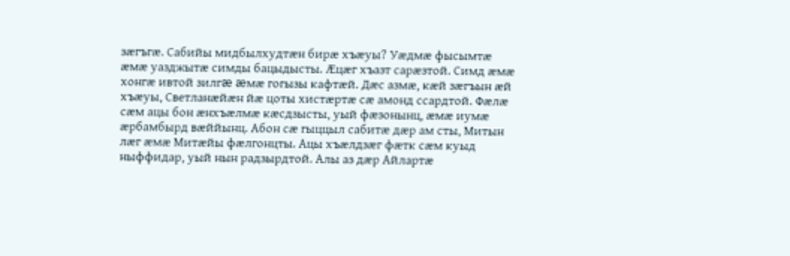зæгъгæ. Сабийы мидбылхудтæн бирæ хъæуы? Уæдмæ фысымтæ æмæ уазджытæ симды бацыдысты. Æцæг хъазт сарæзтой. Симд æмæ хонгæ ивтой зилгæ æмæ гогызы кафтӕй. Дæс азмæ, кæй зæгъын æй хъæуы, Светланæйæн йæ цоты хистæртæ сæ амонд ссардтой. Фæлæ сæм ацы бон æнхъæлмæ кæсдзысты, уый фæзонынц, æмæ иумæ æрбамбырд вæййынц. Абон сæ гыццыл сабитæ дæр ам сты, Митын лæг æмæ Митæйы фæлгонцты. Ацы хъæлдзæг фæтк сæм куыд ныффидар, уый нын радзырдтой. Алы аз дæр Айлартæ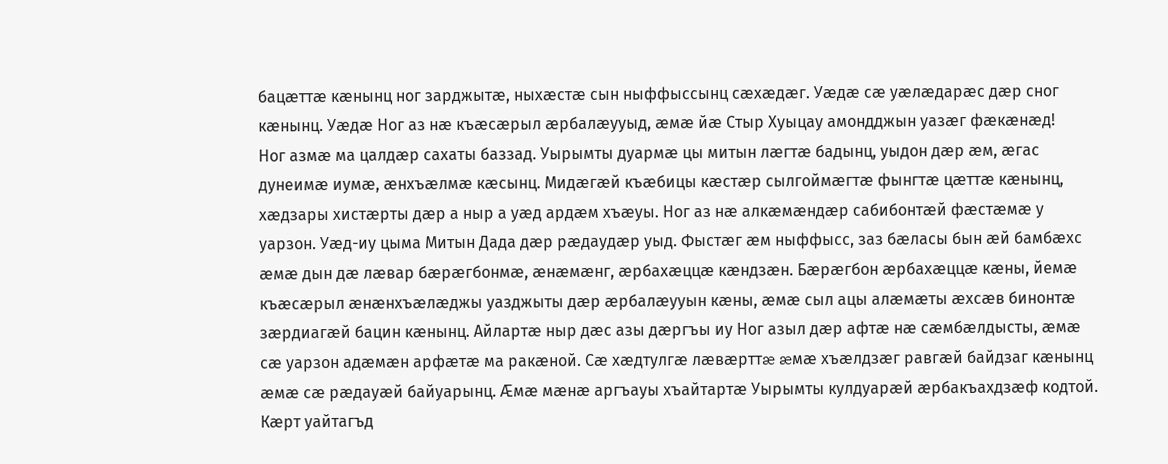бацæттæ кæнынц ног зарджытæ, ныхæстæ сын ныффыссынц сæхæдæг. Уæдæ сæ уæлæдарæс дæр сног кæнынц. Уæдæ Ног аз нæ къæсæрыл æрбалæууыд, æмæ йæ Стыр Хуыцау амондджын уазæг фæкæнæд!
Ног азмæ ма цалдæр сахаты баззад. Уырымты дуармæ цы митын лæгтæ бадынц, уыдон дæр æм, æгас дунеимæ иумæ, æнхъæлмæ кæсынц. Мидæгæй къæбицы кæстæр сылгоймæгтæ фынгтæ цæттæ кæнынц, хæдзары хистæрты дæр а ныр а уæд ардæм хъæуы. Ног аз нæ алкæмæндæр сабибонтæй фæстæмæ у уарзон. Уæд-иу цыма Митын Дада дæр рæдаудæр уыд. Фыстæг æм ныффысс, заз бæласы бын æй бамбæхс æмæ дын дæ лæвар бæрæгбонмæ, æнæмæнг, æрбахæццæ кæндзæн. Бæрæгбон æрбахæццæ кæны, йемæ къæсæрыл æнæнхъæлæджы уазджыты дæр æрбалæууын кæны, æмæ сыл ацы алæмæты æхсæв бинонтæ зæрдиагæй бацин кæнынц. Айлартæ ныр дæс азы дæргъы иу Ног азыл дæр афтæ нæ сæмбæлдысты, æмæ сæ уарзон адæмæн арфæтæ ма ракæной. Сæ хæдтулгæ лæвæрттæ æмæ хъæлдзæг равгæй байдзаг кæнынц æмæ сæ рæдауæй байуарынц. Æмæ мæнæ аргъауы хъайтартæ Уырымты кулдуарæй æрбакъахдзæф кодтой. Кæрт уайтагъд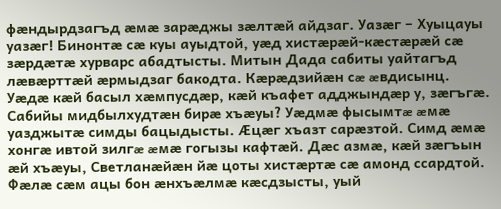фæндырдзагъд æмæ зарæджы зæлтæй айдзаг. Уазæг – Хуыцауы уазæг! Бинонтæ сæ куы ауыдтой, уæд хистæрæй-кæстæрæй сæ зæрдæтæ хурварс абадтысты. Митын Дада сабиты уайтагъд лæвæрттæй æрмыдзаг бакодта. Кæрæдзийæн сæ æвдисынц. Уæдæ кæй басыл хæмпусдæр, кæй къафет адджындæр у, зæгъгæ. Сабийы мидбылхудтæн бирæ хъæуы? Уæдмæ фысымтæ æмæ уазджытæ симды бацыдысты. Æцæг хъазт сарæзтой. Симд æмæ хонгæ ивтой зилгæ æмæ гогызы кафтӕй. Дæс азмæ, кæй зæгъын æй хъæуы, Светланæйæн йæ цоты хистæртæ сæ амонд ссардтой. Фæлæ сæм ацы бон æнхъæлмæ кæсдзысты, уый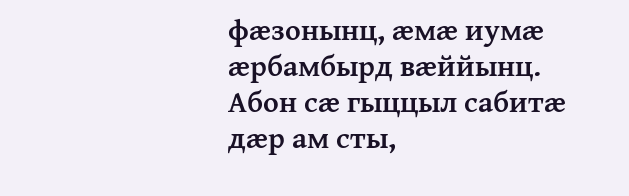фæзонынц, æмæ иумæ æрбамбырд вæййынц. Абон сæ гыццыл сабитæ дæр ам сты,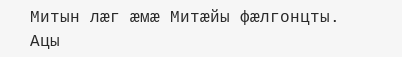Митын лæг æмæ Митæйы фæлгонцты. Ацы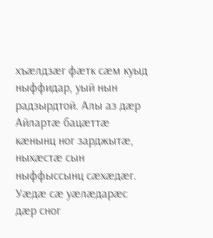хъæлдзæг фæтк сæм куыд ныффидар, уый нын радзырдтой. Алы аз дæр Айлартæ бацæттæ кæнынц ног зарджытæ, ныхæстæ сын ныффыссынц сæхæдæг. Уæдæ сæ уæлæдарæс дæр сног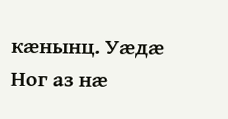кæнынц. Уæдæ Ног аз нæ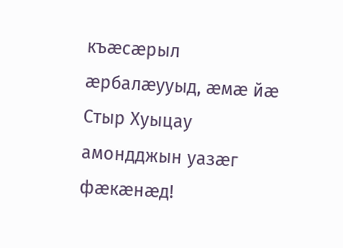къæсæрыл æрбалæууыд, æмæ йæ Стыр Хуыцау амондджын уазæг фæкæнæд!